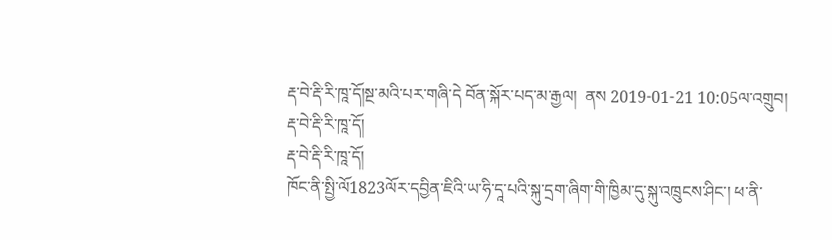རྡ་བེ་རྡི་རི་ཁཱ་དོ།སྔ་མའི་པར་གཞི་དེ བོན་སྐོར་པད་མ་རྒྱལ།  ནས 2019-01-21 10:05ལ་འགྲུབ།
རྡ་བེ་རྡི་རི་ཁཱ་དོ།
རྡ་བེ་རྡི་རི་ཁཱ་དོ།
ཁོང་ནི་སྤྱི་ལོ1823ལོར་དབྱིན་ཇིའི་ཡ་ཧི་དཱ་པའི་སྐུ་དྲག་ཞིག་གི་ཁྱིམ་དུ་སྐུ་འཁྲུངས་ཤིང་། ཕ་ནི་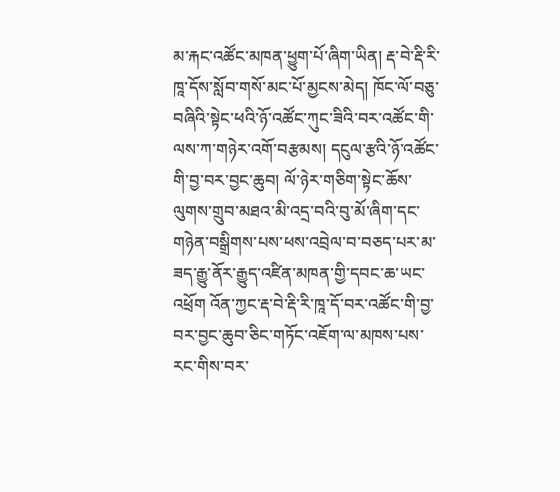མ་རྐང་འཚོང་མཁན་ཕྱུག་པོ་ཞིག་ཡིན། རྡ་བེ་རྡི་རི་ཁཱ་དོས་སློབ་གསོ་མང་པོ་མྱངས་མེད། ཁོང་ལོ་བཅུ་བཞིའི་སྟེང་ཕའི་ཉོ་འཚོང་ཀུང་ཟིའི་བར་འཚོང་གི་ལས་ཀ་གཉེར་འགོ་བརྩམས། དངུལ་རྩའི་ཉོ་འཚོང་གི་བྱ་བར་བྱང་ཆུབ། ལོ་ཉེར་གཅིག་སྟེང་ཆོས་ལུགས་གྲུབ་མཐའ་མི་འདྲ་བའི་བུ་མོ་ཞིག་དང་གཉེན་བསྒྲིགས་པས་ཕས་འབྲེལ་བ་བཅད་པར་མ་ཟད་རྒྱུ་ནོར་རྒྱུད་འཛིན་མཁན་གྱི་དབང་ཆ་ཡང་འཕྲོག འོན་ཀྱང་རྡ་བེ་རྡི་རི་ཁཱ་དོ་བར་འཚོང་གི་བྱ་བར་བྱང་ཆུབ་ཅིང་གཏོང་འཇོག་ལ་མཁས་པས་རང་གིས་བར་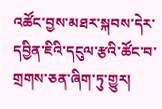འཚོང་བྱས་མཐར་སྐབས་དེར་དབྱིན་ཇིའི་དངུལ་རྩའི་ཚོང་བ་གྲགས་ཅན་ཞིག་ཏུ་གྱུར།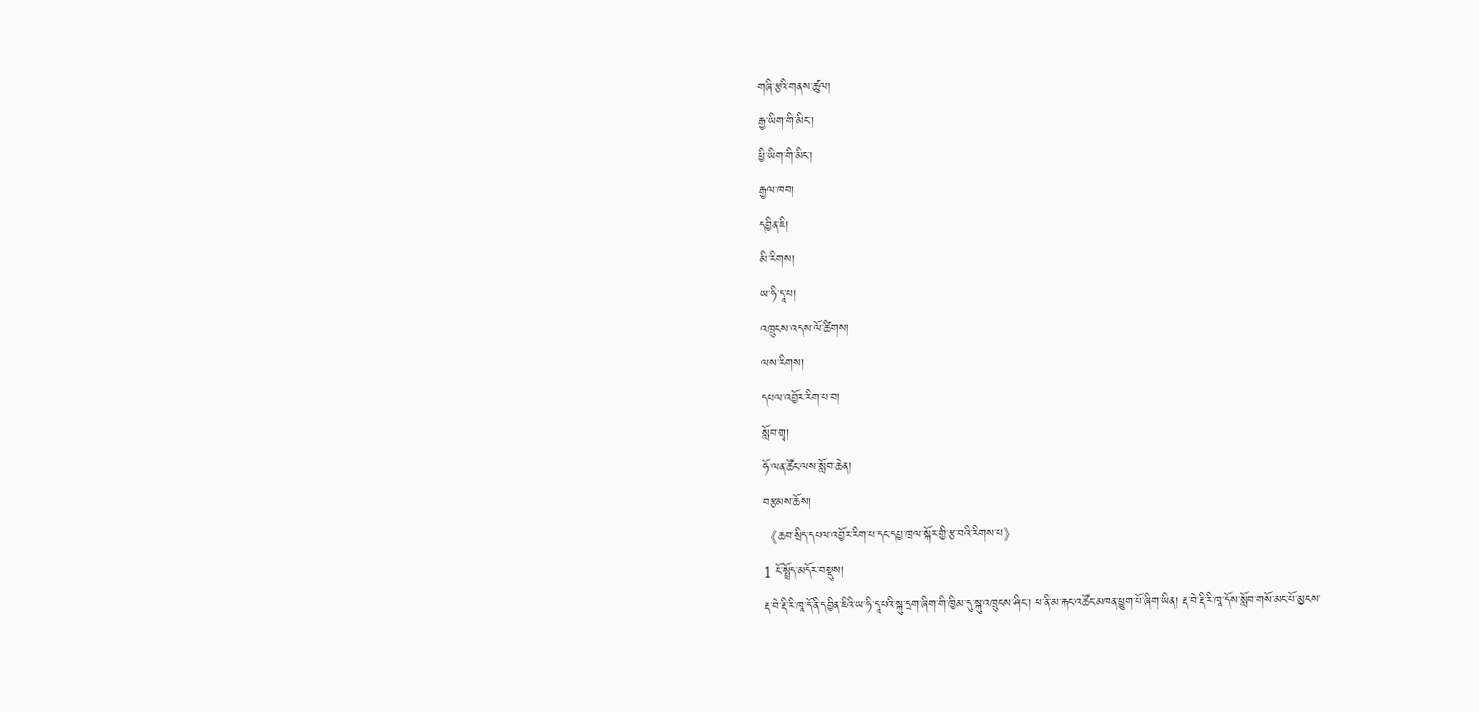གཞི་རྩའི་གནས་ཚུལ།
རྒྱ་ཡིག་གི་མིང་།
ཕྱི་ཡིག་གི་མིང་།
རྒྱལ་ཁབ།
དབྱིན་ཇི།
མི་རིགས།
ཡ་ཧི་དཱ་པ།
འཁྲུངས་འདས་ལོ་ཚིགས།
ལས་རིགས།
དཔལ་འབྱོར་རིག་པ་བ།
སློབ་གྲྭ།
ཧོ་ལན་ཚོང་ལས་སློབ་ཆེན།
བརྩམས་ཆོས།
《ཆབ་སྲིད་དཔལ་འབྱོར་རིག་པ་དང་དཔྱ་ཁྲལ་སྐོར་གྱི་རྩ་བའི་རིགས་པ》
1 ངོ་སྤྲོད་མདོར་བསྡུས།
རྡ་བེ་རྡི་རི་ཁཱ་དོ་ནི་དབྱིན་ཇིའི་ཡ་ཧི་དཱ་པའི་སྐུ་དྲག་ཞིག་གི་ཁྱིམ་དུ་སྐུ་འཁྲུངས་ཤིང་། ཕ་ནི་མ་རྐང་འཚོང་མཁན་ཕྱུག་པོ་ཞིག་ཡིན། རྡ་བེ་རྡི་རི་ཁཱ་དོས་སློབ་གསོ་མང་པོ་མྱངས་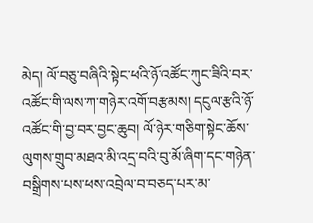མེད། ལོ་བཅུ་བཞིའི་སྟེང་ཕའི་ཉོ་འཚོང་ཀུང་ཟིའི་བར་འཚོང་གི་ལས་ཀ་གཉེར་འགོ་བརྩམས། དངུལ་རྩའི་ཉོ་འཚོང་གི་བྱ་བར་བྱང་ཆུབ། ལོ་ཉེར་གཅིག་སྟེང་ཆོས་ལུགས་གྲུབ་མཐའ་མི་འདྲ་བའི་བུ་མོ་ཞིག་དང་གཉེན་བསྒྲིགས་པས་ཕས་འབྲེལ་བ་བཅད་པར་མ་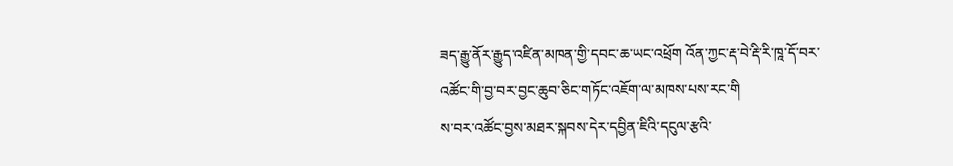ཟད་རྒྱུ་ནོར་རྒྱུད་འཛིན་མཁན་གྱི་དབང་ཆ་ཡང་འཕྲོག འོན་ཀྱང་རྡ་བེ་རྡི་རི་ཁཱ་དོ་བར་འཚོང་གི་བྱ་བར་བྱང་ཆུབ་ཅིང་གཏོང་འཇོག་ལ་མཁས་པས་རང་གི
ས་བར་འཚོང་བྱས་མཐར་སྐབས་དེར་དབྱིན་ཇིའི་དངུལ་རྩའི་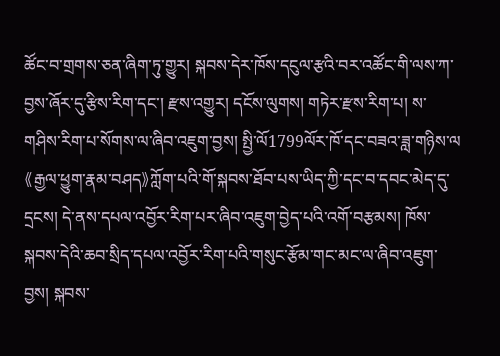ཚོང་བ་གྲགས་ཅན་ཞིག་ཏུ་གྱུར། སྐབས་དེར་ཁོས་དངུལ་རྩའི་བར་འཚོང་གི་ལས་ཀ་བྱས་ཞོར་དུ་རྩིས་རིག་དང་། རྫས་འགྱུར། དངོས་ལུགས། གཏེར་རྫས་རིག་པ། ས་གཤིས་རིག་པ་སོགས་ལ་ཞིབ་འཇུག་བྱས། སྤྱི་ལོ1799ལོར་ཁོ་དང་བཟའ་ཟླ་གཉིས་ལ《རྒྱལ་ཕྱུག་རྣམ་བཤད》ཀློག་པའི་གོ་སྐབས་ཐོབ་པས་ཡིད་ཀྱི་དང་བ་དབང་མེད་དུ་དྲངས། དེ་ནས་དཔལ་འབྱོར་རིག་པར་ཞིབ་འཇུག་བྱེད་པའི་འགོ་བརྩམས། ཁོས་སྐབས་དེའི་ཆབ་སྲིད་དཔལ་འབྱོར་རིག་པའི་གསུང་རྩོམ་གང་མང་ལ་ཞིབ་འཇུག་བྱས། སྐབས་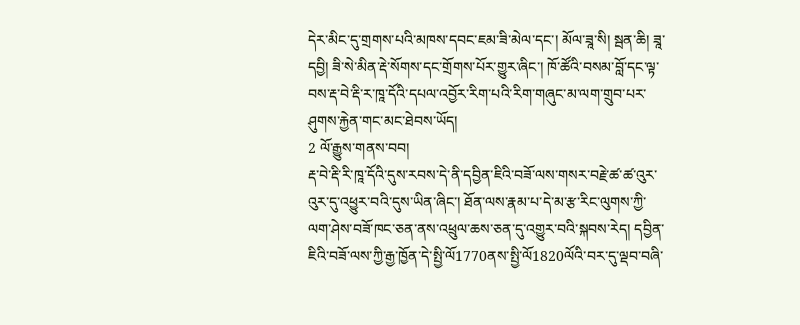དེར་མིང་དུ་གྲགས་པའི་མཁས་དབང་ཇམ་ཟི་མེལ་དང་། མོལ་ཟཱ་སི། སྦན་ཆི། ཟཱ་དབྱི། ཟི་སེ་མིན་རྡེ་སོགས་དང་གྲོགས་པོར་གྱུར་ཞིང་། ཁོ་ཚོའི་བསམ་བློ་དང་ལྟ་བས་རྡ་བེ་རྡི་ར་ཁཱ་དོའི་དཔལ་འབྱོར་རིག་པའི་རིག་གཞུང་མ་ལག་གྲུབ་པར་ཤུགས་རྐྱེན་གང་མང་ཐེབས་ཡོད།
2 ལོ་རྒྱུས་གནས་བབ།
རྡ་བེ་རྡི་རི་ཁཱ་དོའི་དུས་རབས་དེ་ནི་དབྱིན་ཇིའི་བཟོ་ལས་གསར་བརྗེ་ཚ་ཚ་འུར་འུར་དུ་འཕྱུར་བའི་དུས་ཡིན་ཞིང་། ཐོན་ལས་རྣམ་པ་དེ་མ་རྩ་རིང་ལུགས་ཀྱི་ལག་ཤེས་བཟོ་ཁང་ཅན་ནས་འཕྲུལ་ཆས་ཅན་དུ་འགྱུར་བའི་སྐབས་རེད། དབྱིན་ཇིའི་བཟོ་ལས་ཀྱི་རྒྱ་ཁྱོན་དེ་སྤྱི་ལོ1770ནས་སྤྱི་ལོ1820ལོའི་བར་དུ་ལྡབ་བཞི་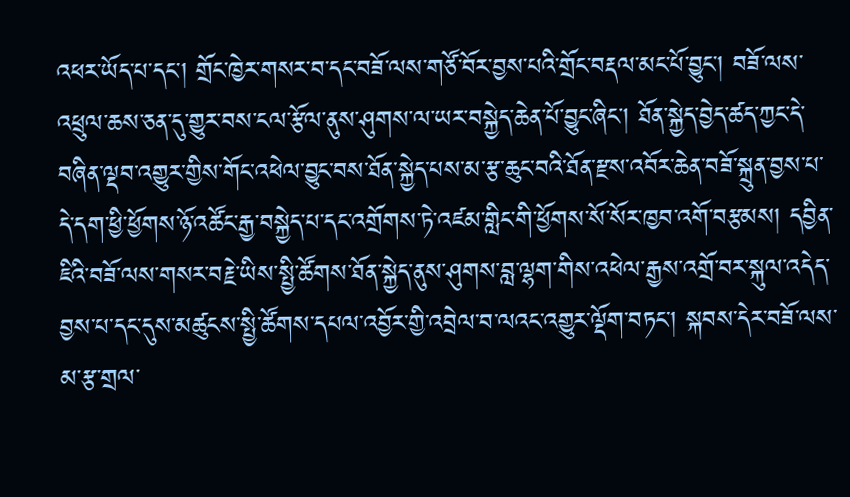འཕར་ཡོད་པ་དང་། གྲོང་ཁྱེར་གསར་བ་དང་བཟོ་ལས་གཙོ་བོར་བྱས་པའི་གྲོང་བརྡལ་མང་པོ་བྱུང་། བཟོ་ལས་འཕྲུལ་ཆས་ཅན་དུ་གྱུར་བས་ངལ་རྩོལ་ནུས་ཤུགས་ལ་ཡར་བསྐྱེད་ཆེན་པོ་བྱུང་ཞིང་། ཐོན་སྐྱེད་བྱེད་ཚད་ཀྱང་དེ་བཞིན་ལྡབ་འགྱུར་གྱིས་གོང་འཕེལ་བྱུང་བས་ཐོན་སྐྱེད་པས་མ་རྩ་ཆུང་བའི་ཐོན་རྫས་འབོར་ཆེན་བཟོ་སྐྲུན་བྱས་པ་དེ་དག་ཕྱི་ཕྱོགས་ཉོ་འཚོང་རྒྱ་བསྐྱེད་པ་དང་འགྲོགས་ཏེ་འཛམ་གླིང་གི་ཕྱོགས་སོ་སོར་ཁྱབ་འགོ་བརྩམས། དབྱིན་ཇིའི་བཟོ་ལས་གསར་བརྗེ་ཡིས་སྤྱི་ཚོགས་ཐོན་སྐྱེད་ནུས་ཤུགས་བླ་ལྷག་གིས་འཕེལ་རྒྱས་འགྲོ་བར་སྐུལ་འདེད་བྱས་པ་དང་དུས་མཚུངས་སྤྱི་ཚོགས་དཔལ་འབྱོར་གྱི་འབྲེལ་བ་ལའང་འགྱུར་ལྡོག་བཏང་། སྐབས་དེར་བཟོ་ལས་མ་རྩ་གྲལ་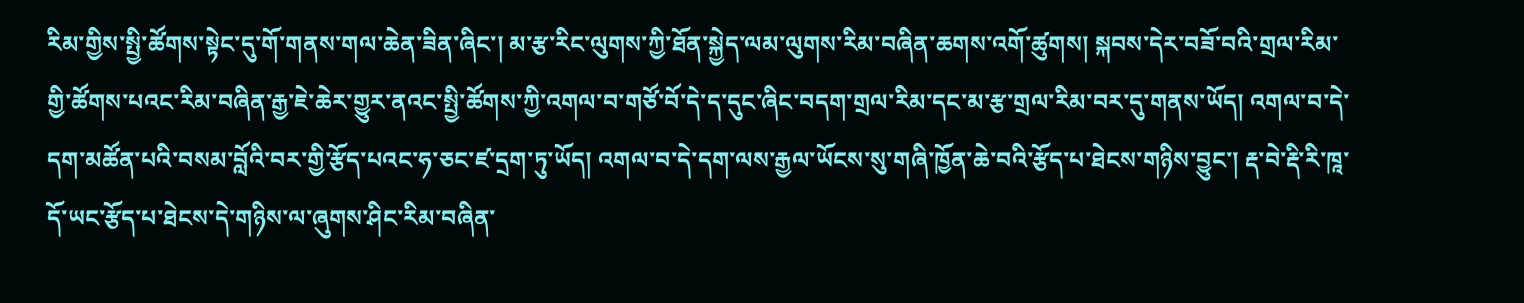རིམ་གྱིས་སྤྱི་ཚོགས་སྟེང་དུ་གོ་གནས་གལ་ཆེན་ཟིན་ཞིང་། མ་རྩ་རིང་ལུགས་ཀྱི་ཐོན་སྐྱེད་ལམ་ལུགས་རིམ་བཞིན་ཆགས་འགོ་ཚུགས། སྐབས་དེར་བཟོ་བའི་གྲལ་རིམ་གྱི་ཚོགས་པའང་རིམ་བཞིན་རྒྱ་ཇེ་ཆེར་གྱུར་ནའང་སྤྱི་ཚོགས་ཀྱི་འགལ་བ་གཙོ་བོ་དེ་ད་དུང་ཞིང་བདག་གྲལ་རིམ་དང་མ་རྩ་གྲལ་རིམ་བར་དུ་གནས་ཡོད། འགལ་བ་དེ་དག་མཚོན་པའི་བསམ་བློའི་བར་གྱི་རྩོད་པའང་ཧ་ཅང་ཛ་དྲག་ཏུ་ཡོད། འགལ་བ་དེ་དག་ལས་རྒྱལ་ཡོངས་སུ་གཞི་ཁྱོན་ཆེ་བའི་རྩོད་པ་ཐེངས་གཉིས་བྱུང་། རྡ་བེ་རྡི་རི་ཁཱ་དོ་ཡང་རྩོད་པ་ཐེངས་དེ་གཉིས་ལ་ཞུགས་ཤིང་རིམ་བཞིན་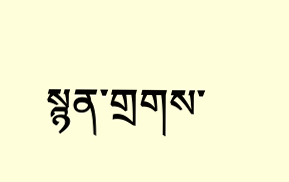སྙན་གྲགས་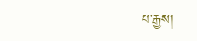པ་རྒྱས།